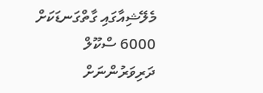މެލޭޝިއާގައި ގާތްގަނޑަކަށް 6000 ސްކޫލް ދަރިވަރުންނަށް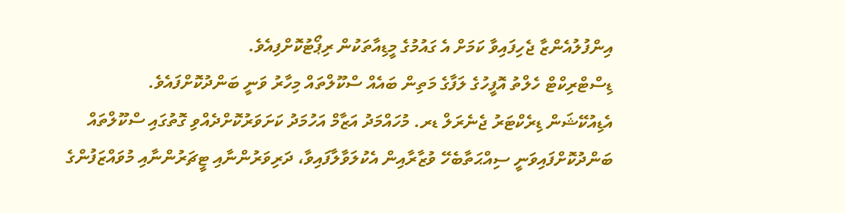އިންފުލުއެންޒާ ޖެހިފައިވާ ކަމަށް އެ ގައުމުގެ މީޑިއާތަކުން ރިޕޯޓުކޮށްފިއެވެ.
ޑިސްޓްރިކްޓް ހެލްތު އޮފީހުގެ ލަފާގެ މަތިން ބައެއް ސްކޫލްތައް މިހާރު ވަނީ ބަންދުކޮށްފައެވެ.
އެޑިއުކޭޝަން ޑިރެކްޓަރު ޖެނެރަލް ޑރ. މުހައްމަދު އަޒާމް އަހުމަދު ކަށަވަރުކޮށްދެއްވި ގޮތުގައި ސްކޫލްތައް ބަންދުކޮށްފައިވަނީ ސިއްޙަތާބެހޭ ވުޒާރާއިން އެކުލަވާލާފައިވާ، ދަރިވަރުންނާއި ޓީޗަރުންނާއި މުވައްޒަފުންގެ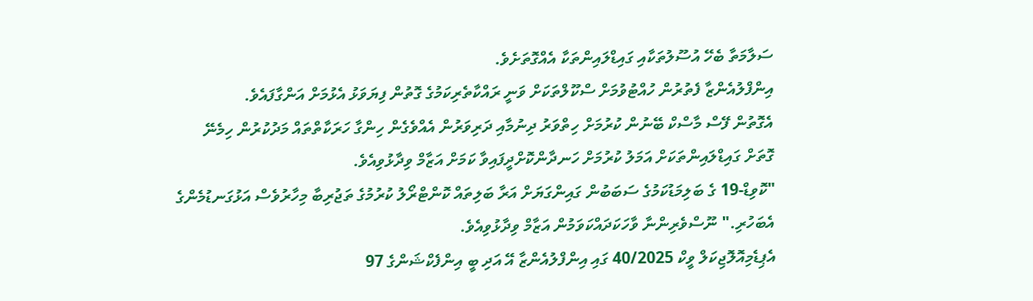ސަލާމަތާ ބެހޭ އުސޫލުތަކާއި ގައިޑްލައިންތަކާ އެއްގޮތަށެވެ.
އިންފްލުއެންޒާ ފެތުރުން ހުއްޓުވުމަށް ސްކޫލްތަކަށް ވަނީ ރައްކާތެރިކަމުގެ ގޮތުން ފިޔަވަޅު އެޅުމަށް އަންގާފައެވެ.
އެގޮތުން ފޭސް މާސްކް ބޭނުން ކުރުމަށް ހިތްވަރު ދިނުމާއި ދަރިވަރުން އެއްވެގެން ހިންގާ ހަރަކާތްތައް މަދުކުރުން ހިމެނޭ ގޮތަށް ގައިޑްލައިންތަކަށް އަމަލު ކުރުމަށް ހަނދާންކޮށްދީފައިވާ ކަމަށް އަޒާމް ވިދާޅުވިއެވެ.
"ކޮވިޑް-19 ގެ ބަލިމަޑުކަމުގެ ސަބަބުން ގައިންގަޔަށް އަރާ ބަލިތައް ކޮންޓްރޯލު ކުރުމުގެ ތަޖުރިބާ މިހާރުވެސް އަޅުގަނޑުމެންގެ އެބަހުރި." ނޫސްވެރިންނާ ވާހަކަދައްކަވަމުން އަޒާމް ވިދާޅުވިއެވެ.
އެޕިޑެމިއޮލޮޖިކަލް ވީކް 40/2025 ގައި އިންފްލުއެންޒާ އޭ އަދި ބީ އިންފެކްޝަންގެ 97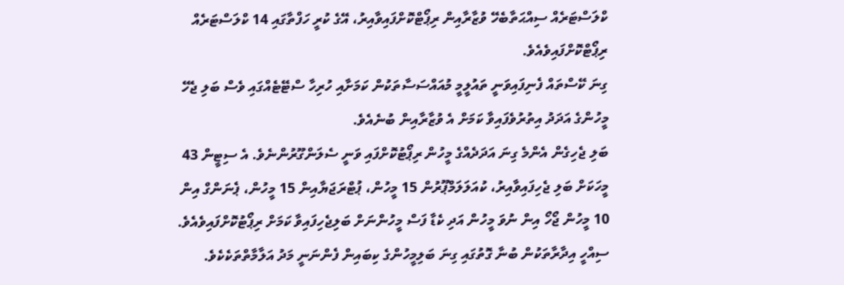ކްލަސްޓަރެއް ސިއްޙަތާބެހޭ ވުޒާރާއިން ރިޕޯޓްކޮށްފައިވާއިރު، އޭގެ ކުރީ ހަފްތާގައި 14 ކްލަސްޓަރެއް ރިޕޯޓްކޮށްފައިވެއެވެ.
ގިނަ ކޭސްތައް ފެނިފައިވަނީ ތައުލީމީ މުއައްސަސާތަކުން ކަމަށާއި ހުރިހާ ސްޓޭޓެއްގައި ވެސް ބަލި ޖެހޭ މީހުންގެ އަދަދު އިތުރުވެފައިވާ ކަމަށް އެ ވުޒާރާއިން ބުނެއެވެ.
ބަލި ޖެހިގެން އެންމެ ގިނަ އަދަދެއްގެ މީހުން ރިޕޯޓުކޮށްފައި ވަނީ ސެލަންގޫރުންނެވެ. އެ ސިޓީން 43 މީހަކަށް ބަލި ޖެހިފައިވާއިރު، ކުއަލަލަމްޕޫރުން 15 މީހުން، ޕުޓްރަޖަޔާއިން 15 މީހުން، ޕެނަންގް އިން 10 މީހުން ޖޯހޯ އިން ނުވަ މީހުން އަދި ކެޑާ ފަސް މީހުންނަށް ބަލިޖެހިފައިވާ ކަމަށް ރިޕޯޓުކޮށްފައިވެއެވެ.
ސިއްހީ އިދާރާތަކުން ބުނާ ގޮތުގައި ގިނަ ބަލިމީހުންގެ ކިބައިން ފެންނަނީ މަދު އަލާމާތްތަކެކެވެ.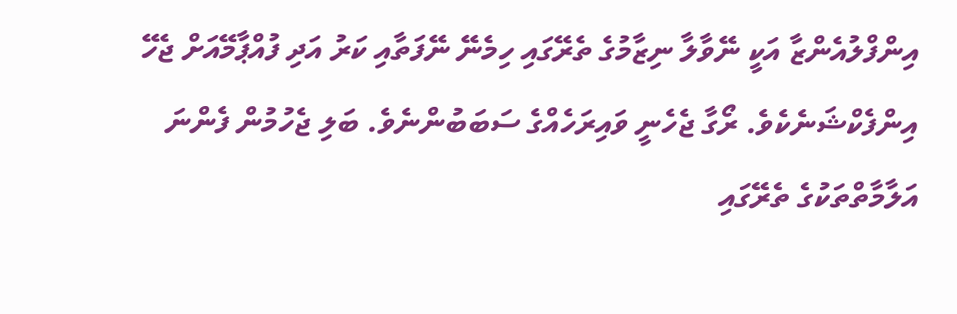އިންފްލުއެންޒާ އަކީ ނޭވާލާ ނިޒާމުގެ ތެރޭގައި ހިމެނޭ ނޭފަތާއި ކަރު އަދި ފުއްޕާމޭއަށް ޖެހޭ އިންފެކްޝަނެކެވެ. ރޯގާ ޖެހެނީ ވައިރަހެއްގެ ސަބަބުންނެވެ. ބަލި ޖެހުމުން ފެންނަ އަލާމާތްތަކުގެ ތެރޭގައި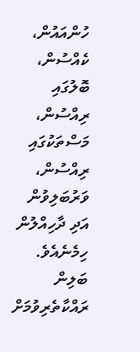ހުންއައުން، ކެއްސުން، ބޮލުގައި ރިއްސުން، މަސްތަކުގައި ރިއްސުން، ވަރުބަލިވުން އަދި ދާހިއްލުން ހިމެނެއެވެ.
ބަލިން ރައްކާތެރިވުމަށް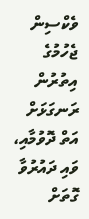ވެކްސިން ޖެހުމުގެ އިތުރުން ރަނގަޅަށް އަތް ދޮވުމާއި، ވައި ދައުރުވާ ގޮތަށް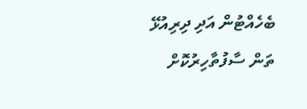ބެހެއްޓުން އަދި ދިރިއުޅޭ ތަން ސާފުތާހިރުކޮށް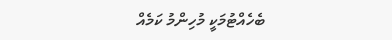ބެހެއްޓުމަކީ މުހިންމު ކަމެއް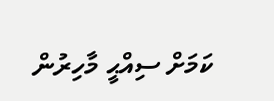ކަމަށް ސިއްޙީ މާހިރުން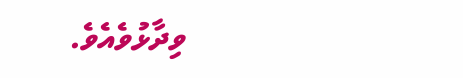ވިދާޅުވެއެވެ.